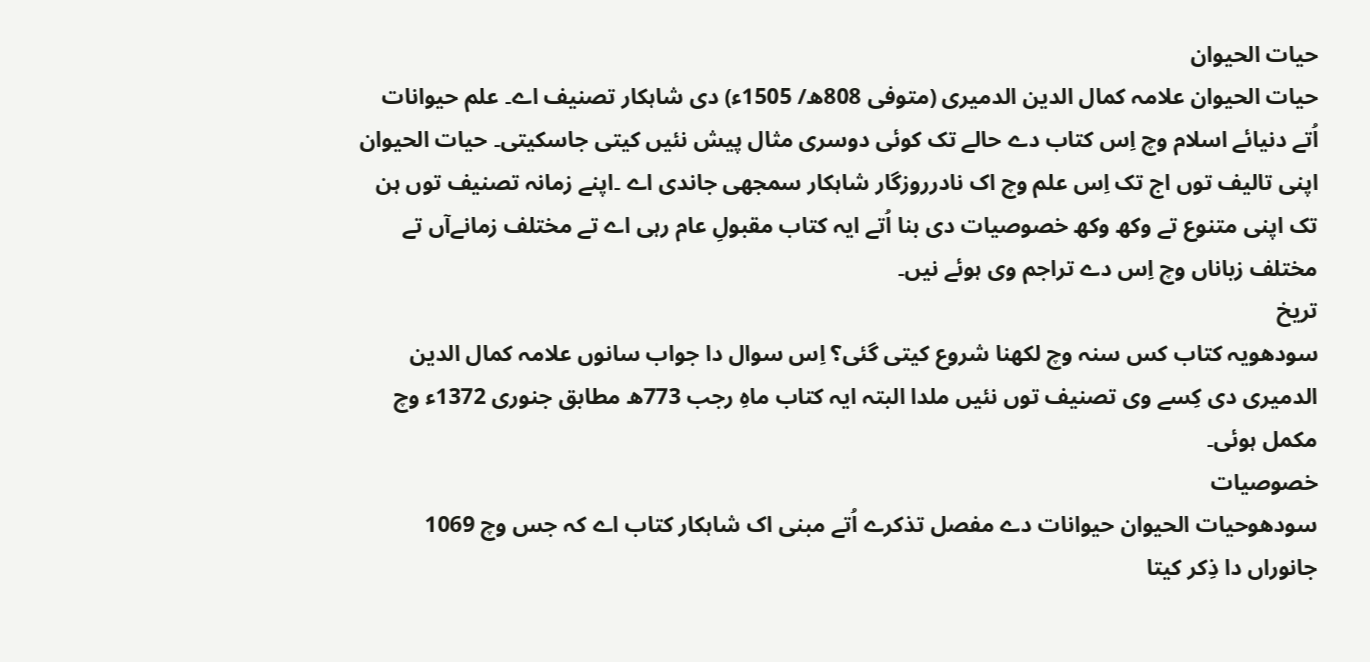حیات الحیوان
حیات الحیوان علامہ کمال الدین الدمیری (متوفی 808ھ/ 1505ء) دی شاہکار تصنیف اے۔ علم حیوانات اُتے دنیائے اسلام وچ اِس کتاب دے حالے تک کوئی دوسری مثال پیش نئيں کيتی جاسکيتی۔ حیات الحیوان اپنی تالیف توں اج تک اِس علم وچ اک نادرروزگار شاہکار سمجھی جاندی اے ۔اپنے زمانہ تصنیف توں ہن تک اپنی متنوع تے وکھ وکھ خصوصیات دی بنا اُتے ایہ کتاب مقبولِ عام رہی اے تے مختلف زمانےآں تے مختلف زباناں وچ اِس دے تراجم وی ہوئے نيں۔
تریخ
سودھویہ کتاب کس سنہ وچ لکھنا شروع کيتی گئی؟ اِس سوال دا جواب سانوں علامہ کمال الدین الدمیری دی کِسے وی تصنیف توں نئيں ملدا البتہ ایہ کتاب ماہِ رجب 773ھ مطابق جنوری 1372ء وچ مکمل ہوئی۔
خصوصیات
سودھوحیات الحیوان حیوانات دے مفصل تذکرے اُتے مبنی اک شاہکار کتاب اے کہ جس وچ 1069 جانوراں دا ذِکر کیتا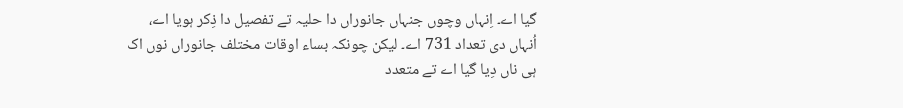گیا اے۔ اِنہاں وچوں جنہاں جانوراں دا حلیہ تے تفصیل دا ذِکر ہويا اے، اُنہاں دی تعداد 731 اے۔ لیکن چونکہ بساء اوقات مختلف جانوراں نوں اک ہی ناں دِیا گیا اے تے متعدد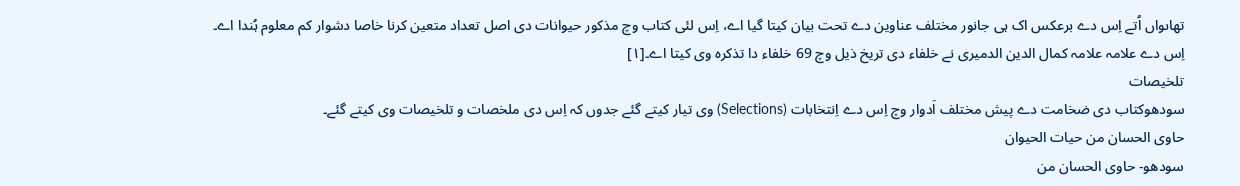تھاںواں اُتے اِس دے برعکس اک ہی جانور مختلف عناوین دے تحت بیان کیتا گیا اے، اِس لئی کتاب وچ مذکور حیوانات دی اصل تعداد متعین کرنا خاصا دشوار کم معلوم ہُندا اے۔ اِس دے علامہ علامہ کمال الدین الدمیری نے خلفاء دی تریخ ذیل وچ 69 خلفاء دا تذکرہ وی کیتا اے۔[۱]
تلخیصات
سودھوکتاب دی ضخامت دے پیش مختلف اَدوار وچ اِس دے اِنتخابات (Selections) وی تیار کیتے گئے جدوں کہ اِس دی ملخصات و تلخیصات وی کیتے گئے۔
حاوی الحسان من حیات الحیوان
سودھو- حاوی الحسان من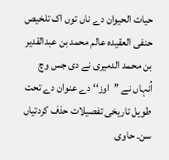حیات الحیوان دے ناں توں اک تلخیص حنفی العقیدہ عالم محمد بن عبدالقدیر بن محمد الدمیری نے دی جس وچ اُنہاں نے ’’اوز‘‘ دے عنوان دے تحت طویل تاریخی تفصیلات حذف کردتیاں سن۔ حاوی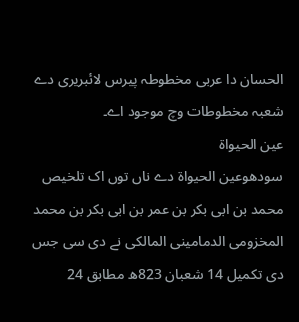الحسان دا عربی مخطوطہ پیرس لائبریری دے شعبہ مخطوطات وچ موجود اے۔
عین الحیواۃ
سودھوعین الحیواۃ دے ناں توں اک تلخیص محمد بن ابی بکر بن عمر بن ابی بکر بن محمد المخزومی الدمامینی المالکی نے دی سی جس دی تکمیل 14 شعبان 823ھ مطابق 24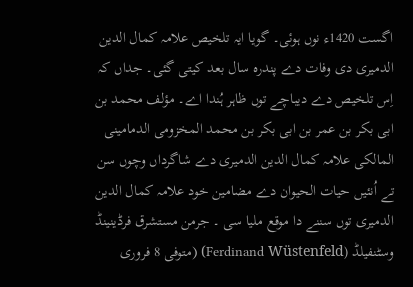اگست 1420ء نوں ہوئی۔ گویا ایہ تلخیص علامہ کمال الدین الدمیری دی وفات دے پندرہ سال بعد کيتی گئی۔ جداں کہ اِس تلخیص دے دیباچے توں ظاہر ہُندا اے۔ مؤلف محمد بن ابی بکر بن عمر بن ابی بکر بن محمد المخزومی الدمامینی المالکی علامہ کمال الدین الدمیری دے شاگرداں وچوں سن تے اُنئيں حیات الحیوان دے مضامین خود علامہ کمال الدین الدمیری توں سننے دا موقع ملیا سی ۔ جرمن مستشرق فرڈینینڈ وسٹنفیلڈ (Ferdinand Wüstenfeld) (متوفی 8 فروری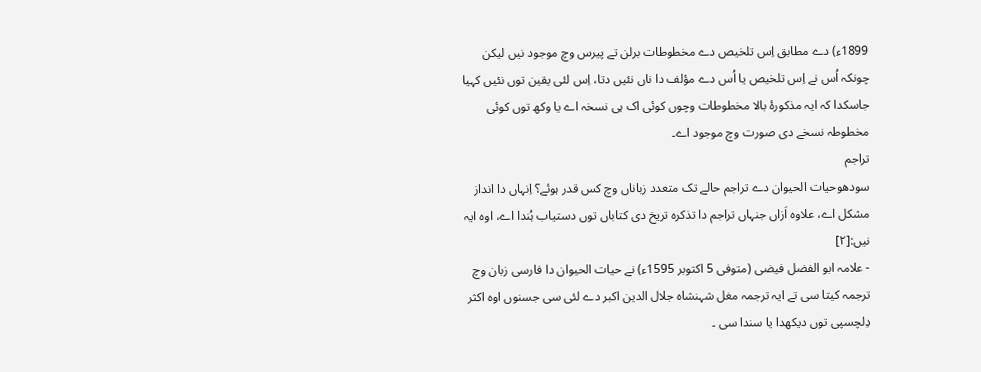1899ء) دے مطابق اِس تلخیص دے مخطوطات برلن تے پیرس وچ موجود نيں لیکن چونکہ اُس نے اِس تلخیص یا اُس دے مؤلف دا ناں نئيں دتا، اِس لئی یقین توں نئيں کہیا جاسکدا کہ ایہ مذکورۂ بالا مخطوطات وچوں کوئی اک ہی نسخہ اے یا وکھ توں کوئی مخطوطہ نسخے دی صورت وچ موجود اے۔
تراجم
سودھوحیات الحیوان دے تراجم حالے تک متعدد زباناں وچ کس قدر ہوئے؟ اِنہاں دا انداز مشکل اے، علاوہ اَزاں جنہاں تراجم دا تذکرہ تریخ دی کتاباں توں دستیاب ہُندا اے، اوہ ایہ نيں:[۲]
- علامہ ابو الفضل فیضی (متوفی 5 اکتوبر 1595ء) نے حیات الحیوان دا فارسی زبان وچ ترجمہ کیتا سی تے ایہ ترجمہ مغل شہنشاہ جلال الدین اکبر دے لئی سی جسنوں اوہ اکثر دِلچسپی توں دیکھدا یا سندا سی ۔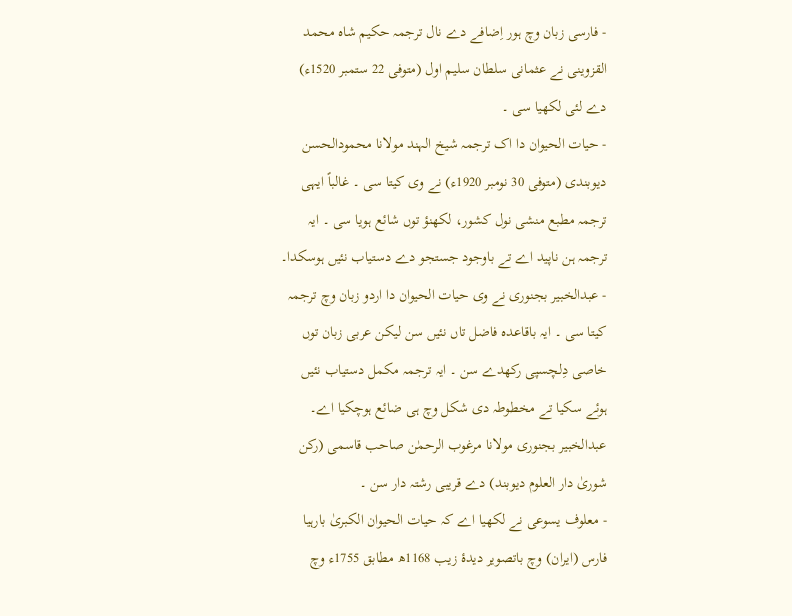- فارسی زبان وچ ہور اِضافے دے نال ترجمہ حکیم شاہ محمد القزوینی نے عثمانی سلطان سلیم اول (متوفی 22 ستمبر 1520ء) دے لئی لکھیا سی ۔
- حیات الحیوان دا اک ترجمہ شیخ الہند مولانا محمودالحسن دیوبندی (متوفی 30 نومبر 1920ء) نے وی کیتا سی ۔ غالباً ایہی ترجمہ مطبع منشی نول کشور، لکھنؤ توں شائع ہويا سی ۔ ایہ ترجمہ ہن ناپید اے تے باوجود جستجو دے دستیاب نئيں ہوسکدا۔
- عبدالخبیر بجنوری نے وی حیات الحیوان دا اردو زبان وچ ترجمہ کیتا سی ۔ ایہ باقاعدہ فاضل تاں نئيں سن لیکن عربی زبان توں خاصی دِلچسپی رکھدے سن ۔ ایہ ترجمہ مکمل دستیاب نئيں ہوئے سکیا تے مخطوطہ دی شکل وچ ہی ضائع ہوچکيا اے۔ عبدالخبیر بجنوری مولانا مرغوب الرحمٰن صاحب قاسمی (رکن شوریٰ دار العلوم دیوبند) دے قریبی رشتہ دار سن ۔
- معلوف یسوعی نے لکھیا اے کہ حیات الحیوان الکبریٰ بارہیا فارس (ایران) وچ باتصویر دیدۂ زیب 1168ھ مطابق 1755ء وچ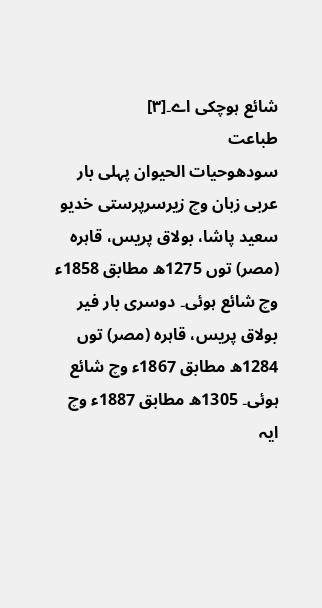شائع ہوچکی اے۔[۳]
طباعت
سودھوحیات الحیوان پہلی بار عربی زبان وچ زیرسرپرستی خدیو سعید پاشا، بولاق پریس، قاہرہ (مصر) توں 1275ھ مطابق 1858ء وچ شائع ہوئی۔ دوسری بار فیر بولاق پریس، قاہرہ (مصر) توں 1284ھ مطابق 1867ء وچ شائع ہوئی۔ 1305ھ مطابق 1887ء وچ ایہ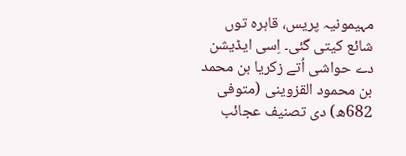مہیمونیہ پریس، قاہرہ توں شائع کيتی گئی۔ اِسی ایڈیشن دے حواشی اُتے زکریا بن محمد بن محمود القزوینی (متوفی 682ھ) دی تصنیف عجائب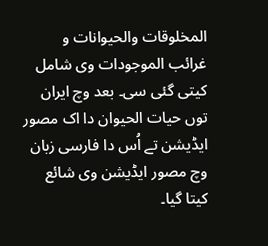المخلوقات والحیوانات و غرائب الموجودات وی شامل کيتی گئی سی۔ بعد وچ ایران توں حیات الحیوان دا اک مصور ایڈیشن تے اُس دا فارسی زبان وچ مصور ایڈیشن وی شائع کیتا گیا۔